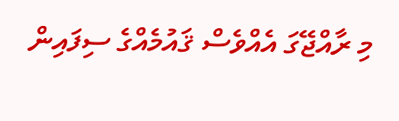މި ރާއްޖޭގަ އެއްވެސް ޤައުމެއްގެ ސިފައިން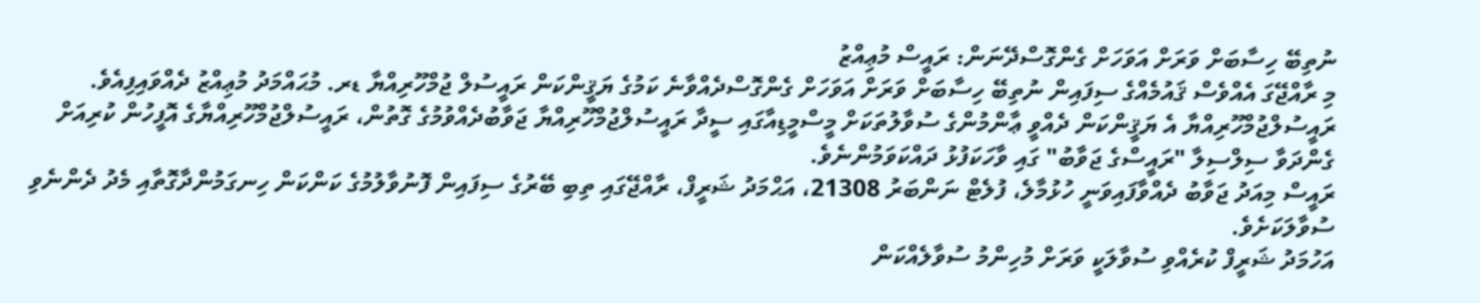ނުތިބޭ ހިސާބަށް ވަރަށް އަވަހަށް ގެންގޮސްދޭނަން: ރައީސް މުޢިއްޒު
މި ރާއްޖޭގަ އެއްވެސް ޤައުމެއްގެ ސިފައިން ނުތިބޭ ހިސާބަށް ވަރަށް އަވަހަށް ގެންގޮސްދެއްވާނެ ކަމުގެ ޔަޤީންކަން ރައީސުލް ޖުމްހޫރިއްޔާ ޑރ. މުޙައްމަދު މުޢިއްޒު ދެއްވައިފިއެވެ.
ރައީސުލްޖުމްހޫރިއްޔާ އެ ޔަޤީންކަން ދެއްވީ ޢާންމުންގެ ސުވާލުތަކަށް މީސްމީޑިއާގައި ސީދާ ރައީސުލްޖުމްހޫރިއްޔާ ޖަވާބުދެއްވުމުގެ ގޮތުން، ރައީސުލްޖުމްހޫރިއްޔާގެ އޮފީހުން ކުރިއަށް ގެންދަވާ ސިލްސިލާ "ރައީސްގެ ޖަވާބު" ގައި ވާހަކަފުޅު ދައްކަވަމުންނެވެ.
ރައީސް މިއަދު ޖަވާބު ދެއްވާފައިވަނީ ހުޅުމާލެ، ފުލެޓް ނަންބަރު 21308، އަޙްމަދު ޝަރީފް، ރާއްޖޭގައި ތިބި ބޭރުގެ ސިފައިން ފޮނުވާލުމުގެ ކަންކަން ހިނގަމުންދާގޮތާއި މެދު ދެންނެވި ސުވާލަކަށެވެ.
އަހުމަދު ޝަރީފް ކުރެއްވި ސުވާލަކީ ވަރަށް މުހިންމު ސުވާލެއްކަން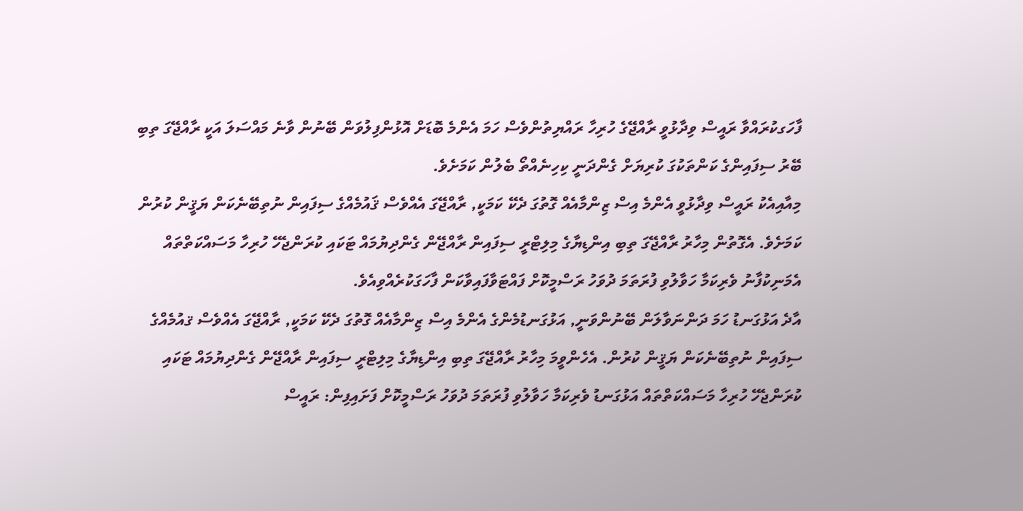ފާހަގކުރައްވާ ރައީސް ވިދާޅުވީ ރާއްޖޭގެ ހުރިހާ ރައްޔިތުންވެސް ހަމަ އެންމެ ބޮޑަށް އޮޅުންފިލުވަން ބޭނުން ވާނެ މައްސަލަ އަކީ ރާއްޖޭގަ ތިބި ބޭރު ސިފައިންގެ ކަންތަކުގަ ކުރިޔަށް ގެންދަނީ ކިހިނެއްތޯ ބެލުން ކަމަށެވެ.
މިއާއިއެކު ރައީސް ވިދާޅުވީ އެންމެ އިސް ޒިންމާއެއް ގޮތުގަ ދެކޭ ކަމަކީ, ރާއްޖޭގަ އެއްވެސް ޤައުމެއްގެ ސިފައިން ނުތިބޭނެކަން ޔަޤީން ކުރުން ކަމަށެވެ. އެގޮތުން މިހާރު ރާއްޖޭގަ ތިބި އިންޑިޔާގެ މިލިޓްރީ ސިފައިން ރާއްޖޭން ގެންދިޔުމައް ޓަކައި ކުރަންޖެހޭ ހުރިހާ މަސައްކަތްތައް އެމަނިކުފާނު ވެރިކަމާ ހަވާލުވި ފުރަތަމަ ދުވަހު ރަސްމީކޮށް ފައްޓަވާފައިވާކަން ފާހަގަކުރެއްވިއެވެ.
އާދެ އަޅުގަނޑު ހަމަ ދަންނަވާލަން ބޭނުންވަނީ, އަޅުގަނޑުމެންގެ އެންމެ އިސް ޒިންމާއެއް ގޮތުގަ ދެކޭ ކަމަކީ, ރާއްޖޭގަ އެއްވެސް ޤއުމެއްގެ ސިފައިން ނުތިބޭނެކަން ޔަޤީން ކުރުން. އެހެންވީމަ މިހާރު ރާއްޖޭގަ ތިބި އިންޑިޔާގެ މިލިޓްރީ ސިފައިން ރާއްޖޭން ގެންދިޔުމައް ޓަކައި ކުރަންޖެހޭ ހުރިހާ މަސައްކަތްތައް އަޅުގަނޑު ވެރިކަމާ ހަވާލުވި ފުރަތަމަ ދުވަހު ރަސްމީކޮށް ފަށައިފިން: ރައީސް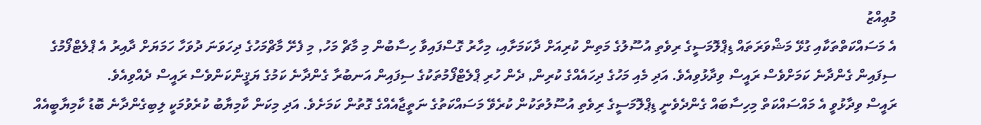މުޢިއްޒު
އެ މަސައްކަތްތަކާއި ގުޅޭ މަޝްވަރަތައް ޑިޕްލޮމަސީގެ ރިވެތި އުސޫލުގެ މަތިން ކުރިއަށް ދާކަމަށާއި، މިހާރު ގޮސްފައިވާ ހިސާބުން މި މާޗް މަހު, މި ފެށޭ މާޗްމަހުގެ ދިހަވަނަ ދުވަހާ ހަމަޔަށް ދާއިރު އެ ޕްލެޓްފޯމުގެ ސިފައިން ގެންދާނެ ކަމަށްވެސް ރައީސް ވިދާޅުވިއެވެ. އަދި މެއި މަހުގެ ދިހައެއްގެ ކުރިން, ދެން ހުރި ޕްލެޓްފޯމުތަކުގެ ސިފައިން އަނބުރާ ގެންދާނެ ކަމުގެ ޔަޤީންކަންވެސް ރައީސް ދެއްވިއެވެ.
ރައީސް ވިދާޅުވީ އެ މައްސައްކަތް މިހިސާބައް ގެންދެވެނީ ޑިޕްލޮމަސީގެ ރިވެތި އުސޫލުތަކުން ކުރެވޭ މަސައްކަތުގެ ނަތީޖާއެއްގެ ގޮތުން ކަމަށެވެ. އަދި މިކަން ކާމިޔާބު ކުރެވުމަކީ ލިބިގެންދާނެ ބޮޑު ކާމިޔާބީއެއް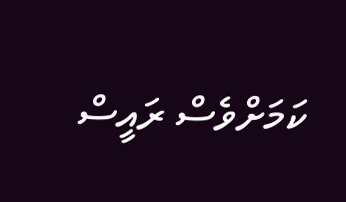ކަމަށްވެސް ރައީސް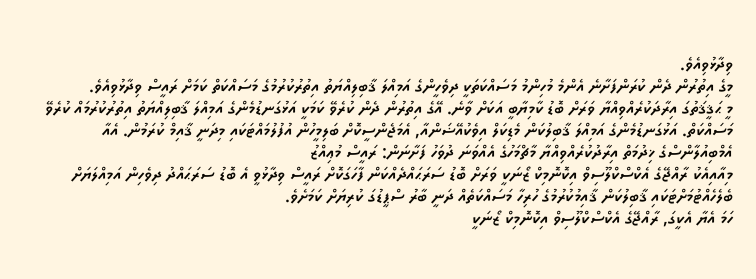ވިދާޅުވިއެވެ.
މީގެ އިތުރުން ދެން ކުރަންފަށާނެ އެންމެ މުހިންމު މަސައްކަތަކީ ދިވެހީންގެ އަމިއްލަ ޤާބިލިއްޔަތު އިތުރުކުރުމުގެ މަސައްކަތް ކަމަށް ރައީސް ވިދާޅުވިއެވެ.
މީ ޙަޤީޤަތުގަ އިރާދަކުރެއްވިއްޔާ ވަރަށް ބޮޑު ކާމިޔާބީ އަކަށް ވާނެ. އޭގެ އިތުރުން ދެން ކުރެވޭ ކަމަކީ އަޅުގަނޑުމެންގެ އަމިއްލަ ޤާބިލިއްޔަތު އިތުރުކުރުމައް ކުރެވޭ މަސައްކަތް. އަޅުގަނޑުމެންގެ އަމިއްލަ ޤާބިލުކަން މެޑިކަލް އިވެކުއޭޟަންއާ, އެމަޖެންސީކޮށް ބަލިމީހުން އުފުލުމައްޓަކައި މިދަނީ ޤާއިމް ކުރަމުން. އެއާ އެމްބިއުލާންސްގެ ޚިދުމަތް އިރާދުކުރެއްވިއްޔާ މާޗްމަހުގެ އެއްވަނަ ދުވަހު ފަށާނަން: ރައީސް މުޢިއްޒު
މިއާއިއެކު ރާއްޖޭގެ އެކްސްކްލޫސިވް އިކޮނޮމިކް ޒޯނަކީ ވަރަށް ބޮޑު ސަރަޙައްދެއްކަން ފާހަގަކޮށް ރައީސް ވިދާޅުވީ އެ ބޮޑު ސަރަޙައްދު ދިވެހިން އަމިއްލަޔަށް ބެލެހެއްޓުމަށްޓަކައި ޤާބިލުކަން ޤާއިމުކުރުމުގެ ހުރިހާ މަސައްކަތެއް ދަނީ ބާރު ސްޕީޑުގަ ކުރިޔަށް ކަމަށެވެ.
ހަމަ އެޔާ އެކީގަ, ރާއްޖޭގެ އެކްސްކްލޫސިވް އިކޮނޮމިކް ޒޯނަކީ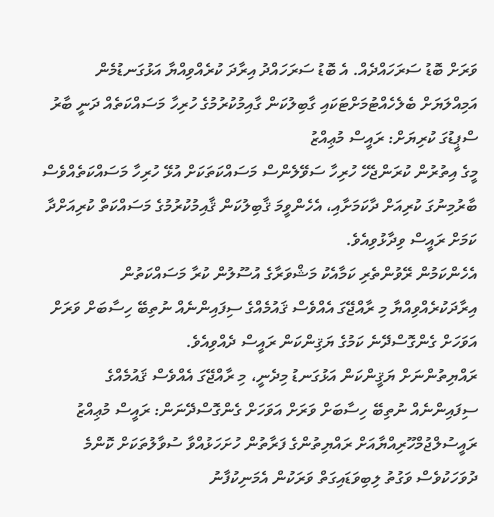ވަރަށް ބޮޑު ސަރަހައްދެއް. އެ ބޮޑު ސަރަހައްދު އިރާދަ ކުރެއްވިއްޔާ އަޅުގަނޑުމެން އަމިއްލަޔަށް ބެލެހެއްޓުމަށްޓަކައި ގާބިލުކަން ގާއިމުކުރުމުގެ ހުރިހާ މަސައްކަތެއް ދަނީ ބާރު ސްޕީޑުގަ ކުރިޔަށް: ރައީސް މުޢިއްޒު
މީގެ އިތުރުން ކުރަންޖެހޭ ހުރިހާ ސަވޭލެންސް މަސައްކަތަކަށް އުޅޭ ހުރިހާ މަސައްކަތެއްވެސް ބާރުމިނުގަ ކުރިއަށް ދާކަމަށާއި، އެހެންވީމަ ޤާބިލުކަން ޤާއިމުކުރުމުގެ މަސައްކަތް ކުރިއަށްދާ ކަމަށް ރައީސް ވިދާޅުވިއެވެ.
އެހެންކަމުން ރޭވުންތެރި ކަމާއެކު މަޝްވަރާގެ އުސޫލުން ކުރާ މަސައްކަތުން އިރާދަކުރެއްވިއްޔާ މި ރާއްޖޭގަ އެއްވެސް ޤައުމެއްގެ ސިފައިންނެއް ނުތިބޭ ހިސާބަށް ވަރަށް އަވަހަށް ގެންގޮސްދޭނެ ކަމުގެ ޔަޤިންކަން ރައީސް ދެއްވިއެވެ.
ރައްޔިތުންނަށް ޔަޤީންކަން އަޅުގަނޑު މިދެނީ، މި ރާއްޖޭގަ އެއްވެސް ޤައުމެއްގެ ސިފައިންނެއް ނުތިބޭ ހިސާބަށް ވަރަށް އަވަހަށް ގެންގޮސްދޭނަން: ރައީސް މުޢިއްޒު
ރައީސުލްޖުމްހޫރިއްޔާއަށް ރައްޔިތުންގެ ފަރާތުން ހުށަހަޅުއްވާ ސުވާލުތަކަށް ކޮންމެ ދުވަހަކުވެސް ވަގުތު ލިބިވަޑައިގަތް ވަރަކުން އެމަނިކުފާނު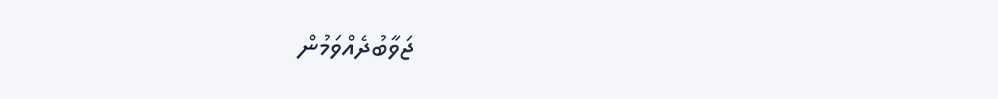ޖަވާބުދެއްވަމުން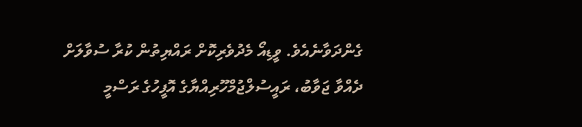ގެންދަވާނެއެވެ. ވީޑިއޯ މެދުވެރިކޮށް ރައްޔިތުން ކުރާ ސުވާލަށް ދެއްވާ ޖަވާބު، ރައީސުލްޖުމްހޫރިއްޔާގެ އޮފީހުގެ ރަސްމީ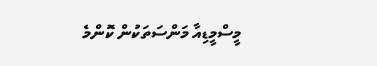މީސްމީޑިއާ މަންސަތަކުން ކޮންމެ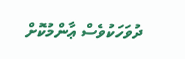ދުވަހަކުވެސް ޢާންމުކޮށް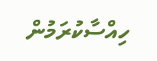ހިއްސާކުރަމުން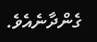ގެންދާނެއެވެ.